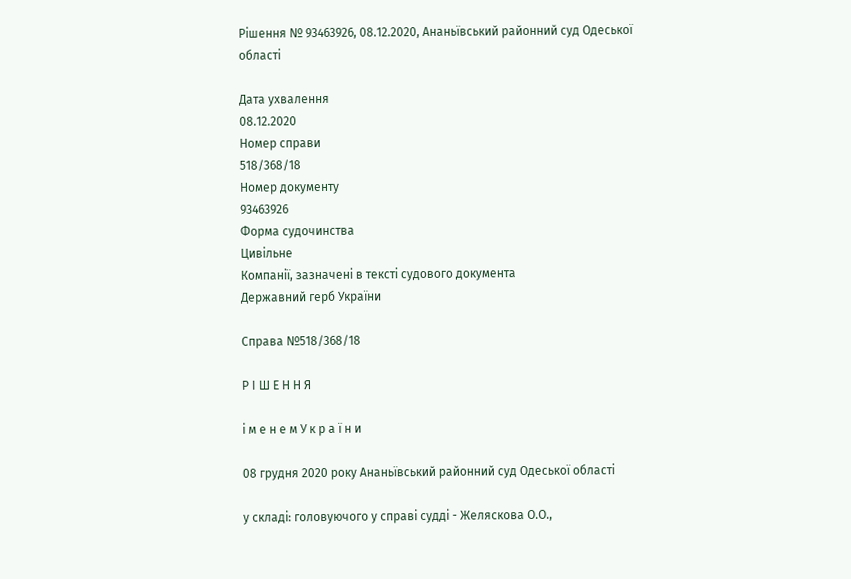Рішення № 93463926, 08.12.2020, Ананьївський районний суд Одеської області

Дата ухвалення
08.12.2020
Номер справи
518/368/18
Номер документу
93463926
Форма судочинства
Цивільне
Компанії, зазначені в тексті судового документа
Державний герб України

Справа №518/368/18

Р І Ш Е Н Н Я

і м е н е м У к р а ї н и

08 грудня 2020 року Ананьївський районний суд Одеської області

у складі: головуючого у справі судді - Желяскова О.О.,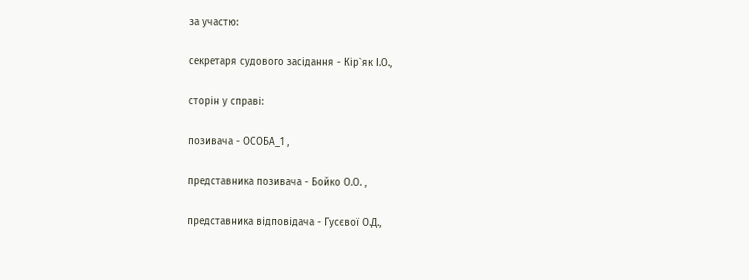за участю:

секретаря судового засідання - Кір`як І.О.,

сторін у справі:

позивача - ОСОБА_1 ,

представника позивача - Бойко О.О. ,

представника відповідача - Гусєвої О.Д.,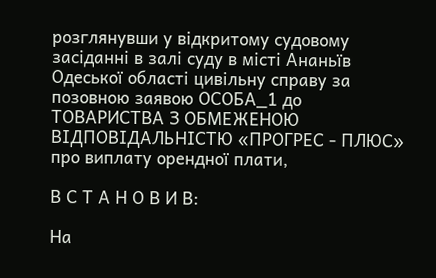розглянувши у відкритому судовому засіданні в залі суду в місті Ананьїв Одеської області цивільну справу за позовною заявою ОСОБА_1 до ТОВАРИСТВА З ОБМЕЖЕНОЮ ВІДПОВІДАЛЬНІСТЮ «ПРОГРЕС - ПЛЮС» про виплату орендної плати,

В С Т А Н О В И В:

На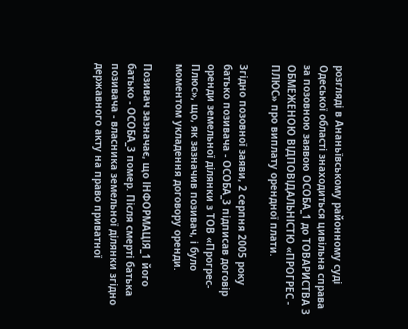розгляді в Ананьївському районному суді Одеської області знаходиться цивільна справа за позовною заявою ОСОБА_1 до ТОВАРИСТВА З ОБМЕЖЕНОЮ ВІДПОВІДАЛЬНІСТЮ «ПРОГРЕС - ПЛЮС» про виплату орендної плати.

Згідно позовної заяви, 2 серпня 2005 року батько позивача - ОСОБА_3 підписав договір оренди земельної ділянки з ТОВ «Прогрес-Плюс», що, як зазначив позивач, і було моментом укладення договору оренди.

Позивач зазначає, що ІНФОРМАЦІЯ_1 його батько - ОСОБА_3 помер. Після смерті батька позивача - власника земельної ділянки згідно державного акту на право приватної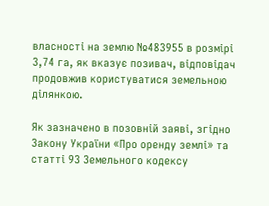власності на землю №483955 в розмірі 3,74 га, як вказує позивач, відповідач продовжив користуватися земельною ділянкою.

Як зазначено в позовній заяві, згідно Закону України «Про оренду землі» та статті 93 Земельного кодексу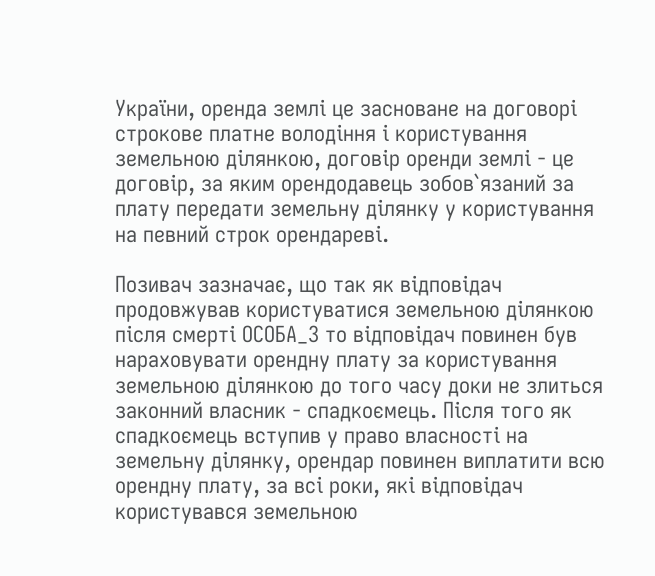України, оренда землі це засноване на договорі строкове платне володіння і користування земельною ділянкою, договір оренди землі - це договір, за яким орендодавець зобов`язаний за плату передати земельну ділянку у користування на певний строк орендареві.

Позивач зазначає, що так як відповідач продовжував користуватися земельною ділянкою після смерті ОСОБА_3 то відповідач повинен був нараховувати орендну плату за користування земельною ділянкою до того часу доки не злиться законний власник - спадкоємець. Після того як спадкоємець вступив у право власності на земельну ділянку, орендар повинен виплатити всю орендну плату, за всі роки, які відповідач користувався земельною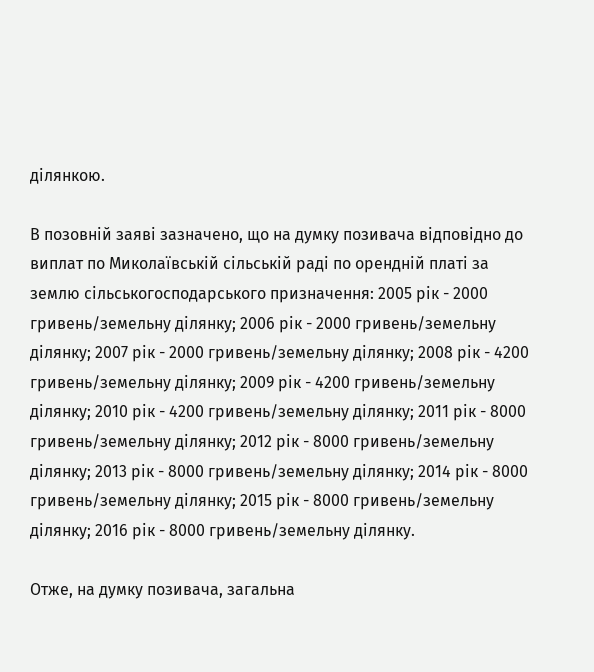ділянкою.

В позовній заяві зазначено, що на думку позивача відповідно до виплат по Миколаївській сільській раді по орендній платі за землю сільськогосподарського призначення: 2005 рік - 2000 гривень/земельну ділянку; 2006 рік - 2000 гривень/земельну ділянку; 2007 рік - 2000 гривень/земельну ділянку; 2008 рік - 4200 гривень/земельну ділянку; 2009 рік - 4200 гривень/земельну ділянку; 2010 рік - 4200 гривень/земельну ділянку; 2011 рік - 8000 гривень/земельну ділянку; 2012 рік - 8000 гривень/земельну ділянку; 2013 рік - 8000 гривень/земельну ділянку; 2014 рік - 8000 гривень/земельну ділянку; 2015 рік - 8000 гривень/земельну ділянку; 2016 рік - 8000 гривень/земельну ділянку.

Отже, на думку позивача, загальна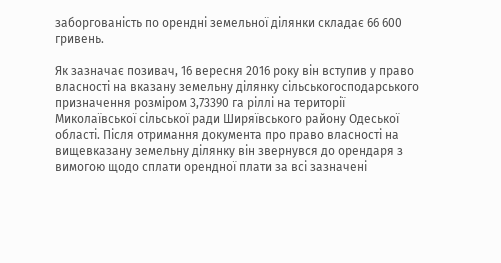заборгованість по орендні земельної ділянки складає 66 600 гривень.

Як зазначає позивач, 16 вересня 2016 року він вступив у право власності на вказану земельну ділянку сільськогосподарського призначення розміром 3,73390 га ріллі на території Миколаївської сільської ради Ширяївського району Одеської області. Після отримання документа про право власності на вищевказану земельну ділянку він звернувся до орендаря з вимогою щодо сплати орендної плати за всі зазначені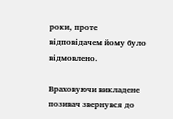роки, проте відповідачем йому було відмовлено.

Враховуючи викладене позивач звернувся до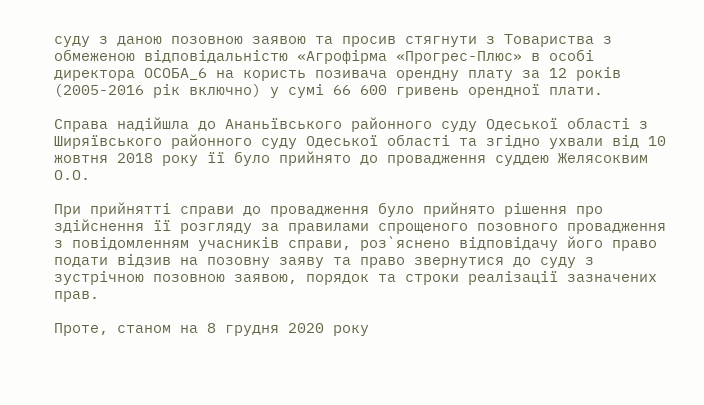суду з даною позовною заявою та просив стягнути з Товариства з обмеженою відповідальністю «Агрофірма «Прогрес-Плюс» в особі директора ОСОБА_6 на користь позивача орендну плату за 12 років (2005-2016 рік включно) у сумі 66 600 гривень орендної плати.

Справа надійшла до Ананьївського районного суду Одеської області з Ширяївського районного суду Одеської області та згідно ухвали від 10 жовтня 2018 року її було прийнято до провадження суддею Желясоквим О.О.

При прийнятті справи до провадження було прийнято рішення про здійснення її розгляду за правилами спрощеного позовного провадження з повідомленням учасників справи, роз`яснено відповідачу його право подати відзив на позовну заяву та право звернутися до суду з зустрічною позовною заявою, порядок та строки реалізації зазначених прав.

Проте, станом на 8 грудня 2020 року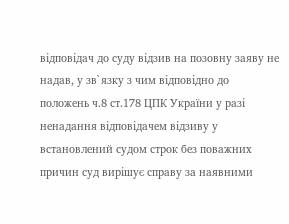відповідач до суду відзив на позовну заяву не надав, у зв`язку з чим відповідно до положень ч.8 ст.178 ЦПК України у разі ненадання відповідачем відзиву у встановлений судом строк без поважних причин суд вирішує справу за наявними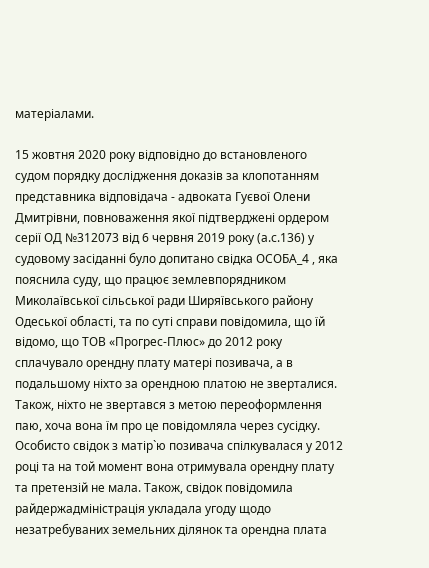матеріалами.

15 жовтня 2020 року відповідно до встановленого судом порядку дослідження доказів за клопотанням представника відповідача - адвоката Гуєвої Олени Дмитрівни, повноваження якої підтверджені ордером серії ОД №312073 від 6 червня 2019 року (а.с.136) у судовому засіданні було допитано свідка ОСОБА_4 , яка пояснила суду, що працює землевпорядником Миколаївської сільської ради Ширяївського району Одеської області, та по суті справи повідомила, що їй відомо, що ТОВ «Прогрес-Плюс» до 2012 року сплачувало орендну плату матері позивача, а в подальшому ніхто за орендною платою не зверталися. Також, ніхто не звертався з метою переоформлення паю, хоча вона їм про це повідомляла через сусідку. Особисто свідок з матір`ю позивача спілкувалася у 2012 році та на той момент вона отримувала орендну плату та претензій не мала. Також, свідок повідомила райдержадміністрація укладала угоду щодо незатребуваних земельних ділянок та орендна плата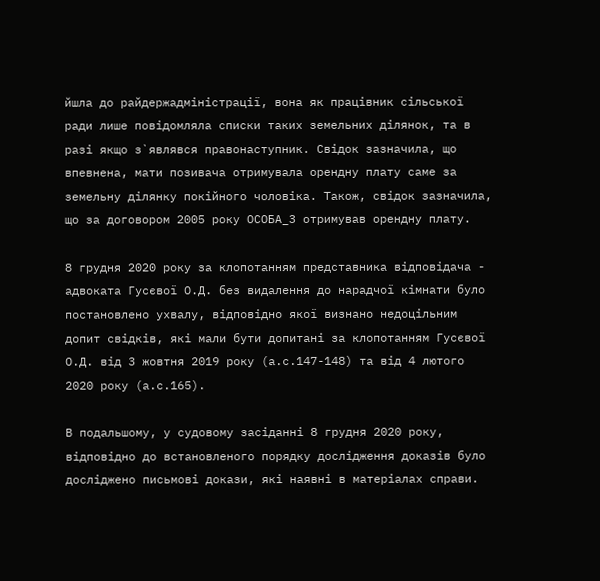йшла до райдержадміністрації, вона як працівник сільської ради лише повідомляла списки таких земельних ділянок, та в разі якщо з`являвся правонаступник. Свідок зазначила, що впевнена, мати позивача отримувала орендну плату саме за земельну ділянку покійного чоловіка. Також, свідок зазначила, що за договором 2005 року ОСОБА_3 отримував орендну плату.

8 грудня 2020 року за клопотанням представника відповідача - адвоката Гусєвої О.Д. без видалення до нарадчої кімнати було постановлено ухвалу, відповідно якої визнано недоцільним допит свідків, які мали бути допитані за клопотанням Гусєвої О.Д. від 3 жовтня 2019 року (а.с.147-148) та від 4 лютого 2020 року (а.с.165).

В подальшому, у судовому засіданні 8 грудня 2020 року, відповідно до встановленого порядку дослідження доказів було досліджено письмові докази, які наявні в матеріалах справи.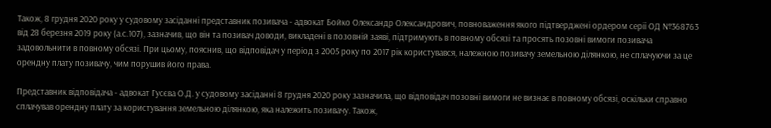Також, 8 грудня 2020 року у судовому засіданні представник позивача - адвокат Бойко Олександр Олександрович, повноваження якого підтверджені ордером серії ОД №368763 від 28 березня 2019 року (а.с.107), зазначив, що він та позивач доводи, викладені в позовній заяві, підтримують в повному обсязі та просять позовні вимоги позивача задовольнити в повному обсязі. При цьому, пояснив, що відповідач у період з 2005 року по 2017 рік користувався, належною позивачу земельною ділянкою, не сплачуючи за це орендну плату позивачу, чим порушив його права.

Представник відповідача - адвокат Гусєва О.Д. у судовому засіданні 8 грудня 2020 року зазначила, що відповідач позовні вимоги не визнає в повному обсязі, оскільки справно сплачував орендну плату за користування земельною ділянкою, яка належить позивачу. Також,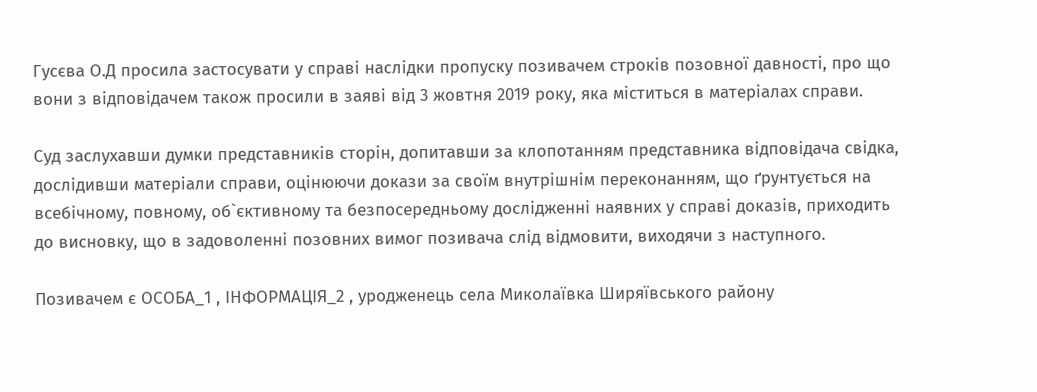Гусєва О.Д просила застосувати у справі наслідки пропуску позивачем строків позовної давності, про що вони з відповідачем також просили в заяві від 3 жовтня 2019 року, яка міститься в матеріалах справи.

Суд заслухавши думки представників сторін, допитавши за клопотанням представника відповідача свідка, дослідивши матеріали справи, оцінюючи докази за своїм внутрішнім переконанням, що ґрунтується на всебічному, повному, об`єктивному та безпосередньому дослідженні наявних у справі доказів, приходить до висновку, що в задоволенні позовних вимог позивача слід відмовити, виходячи з наступного.

Позивачем є ОСОБА_1 , ІНФОРМАЦІЯ_2 , уродженець села Миколаївка Ширяївського району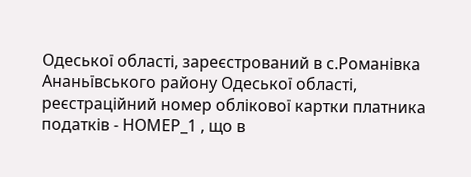Одеської області, зареєстрований в с.Романівка Ананьївського району Одеської області, реєстраційний номер облікової картки платника податків - НОМЕР_1 , що в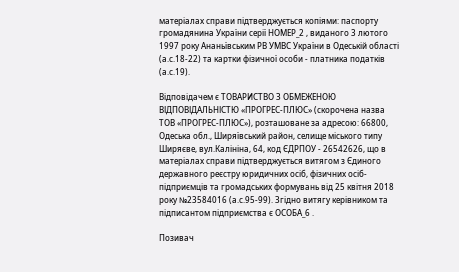матеріалах справи підтверджується копіями: паспорту громадянина України серії НОМЕР_2 , виданого 3 лютого 1997 року Ананьївським РВ УМВС України в Одеській області (а.с.18-22) та картки фізичної особи - платника податків (а.с.19).

Відповідачем є ТОВАРИСТВО З ОБМЕЖЕНОЮ ВІДПОВІДАЛЬНІСТЮ «ПРОГРЕС-ПЛЮС» (скорочена назва ТОВ «ПРОГРЕС-ПЛЮС»), розташоване за адресою: 66800, Одеська обл., Ширяївський район, селище міського типу Ширяєве, вул.Калініна, 64, код ЄДРПОУ - 26542626, що в матеріалах справи підтверджується витягом з Єдиного державного реєстру юридичних осіб, фізичних осіб-підприємців та громадських формувань від 25 квітня 2018 року №23584016 (а.с.95-99). Згідно витягу керівником та підписантом підприємства є ОСОБА_6 .

Позивач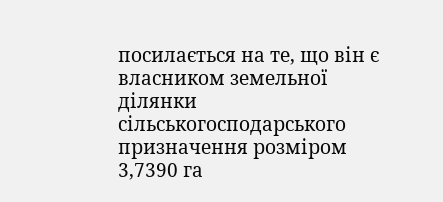посилається на те, що він є власником земельної ділянки сільськогосподарського призначення розміром 3,7390 га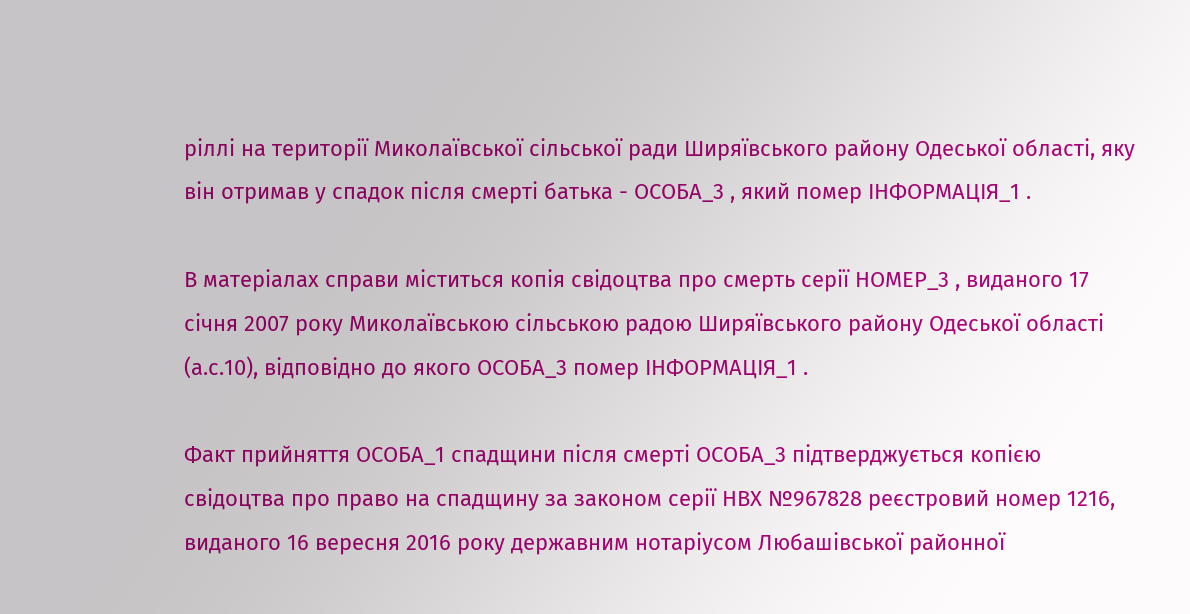ріллі на території Миколаївської сільської ради Ширяївського району Одеської області, яку він отримав у спадок після смерті батька - ОСОБА_3 , який помер ІНФОРМАЦІЯ_1 .

В матеріалах справи міститься копія свідоцтва про смерть серії НОМЕР_3 , виданого 17 січня 2007 року Миколаївською сільською радою Ширяївського району Одеської області (а.с.10), відповідно до якого ОСОБА_3 помер ІНФОРМАЦІЯ_1 .

Факт прийняття ОСОБА_1 спадщини після смерті ОСОБА_3 підтверджується копією свідоцтва про право на спадщину за законом серії НВХ №967828 реєстровий номер 1216, виданого 16 вересня 2016 року державним нотаріусом Любашівської районної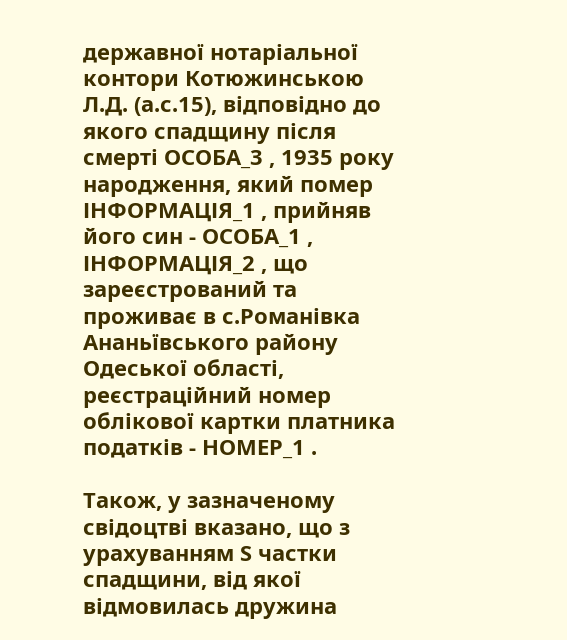державної нотаріальної контори Котюжинською Л.Д. (а.с.15), відповідно до якого спадщину після смерті ОСОБА_3 , 1935 року народження, який помер ІНФОРМАЦІЯ_1 , прийняв його син - ОСОБА_1 , ІНФОРМАЦІЯ_2 , що зареєстрований та проживає в с.Романівка Ананьївського району Одеської області, реєстраційний номер облікової картки платника податків - НОМЕР_1 .

Також, у зазначеному свідоцтві вказано, що з урахуванням Ѕ частки спадщини, від якої відмовилась дружина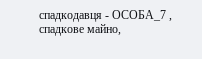спадкодавця - ОСОБА_7 , спадкове майно,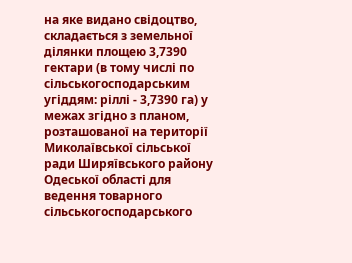на яке видано свідоцтво, складається з земельної ділянки площею 3,7390 гектари (в тому числі по сільськогосподарським угіддям: ріллі - 3,7390 га) у межах згідно з планом, розташованої на території Миколаївської сільської ради Ширяївського району Одеської області для ведення товарного сільськогосподарського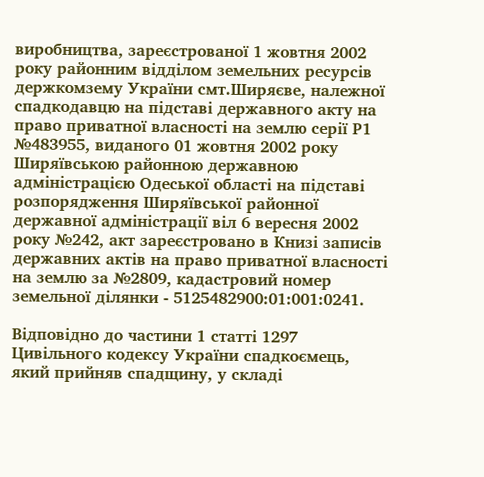виробництва, зареєстрованої 1 жовтня 2002 року районним відділом земельних ресурсів держкомзему України смт.Ширяєве, належної спадкодавцю на підставі державного акту на право приватної власності на землю серії Р1 №483955, виданого 01 жовтня 2002 року Ширяївською районною державною адміністрацією Одеської області на підставі розпорядження Ширяївської районної державної адміністрації віл 6 вересня 2002 року №242, акт зареєстровано в Книзі записів державних актів на право приватної власності на землю за №2809, кадастровий номер земельної ділянки - 5125482900:01:001:0241.

Відповідно до частини 1 статті 1297 Цивільного кодексу України спадкоємець, який прийняв спадщину, у складі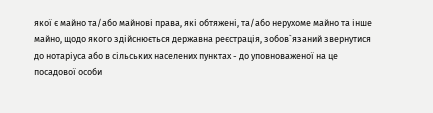якої є майно та/або майнові права, які обтяжені, та/або нерухоме майно та інше майно, щодо якого здійснюється державна реєстрація, зобов`язаний звернутися до нотаріуса або в сільських населених пунктах - до уповноваженої на це посадової особи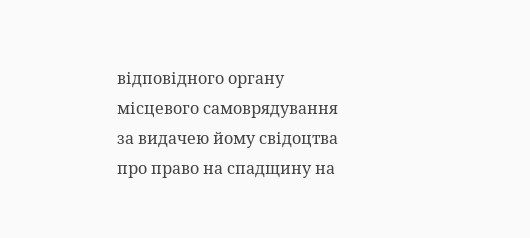відповідного органу місцевого самоврядування за видачею йому свідоцтва про право на спадщину на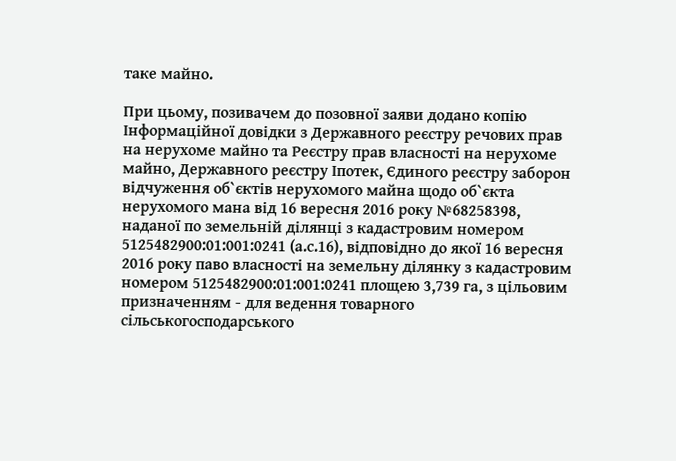таке майно.

При цьому, позивачем до позовної заяви додано копію Інформаційної довідки з Державного реєстру речових прав на нерухоме майно та Реєстру прав власності на нерухоме майно, Державного реєстру Іпотек, Єдиного реєстру заборон відчуження об`єктів нерухомого майна щодо об`єкта нерухомого мана від 16 вересня 2016 року №68258398, наданої по земельній ділянці з кадастровим номером 5125482900:01:001:0241 (а.с.16), відповідно до якої 16 вересня 2016 року паво власності на земельну ділянку з кадастровим номером 5125482900:01:001:0241 площею 3,739 га, з цільовим призначенням - для ведення товарного сільськогосподарського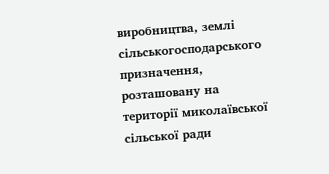виробництва, землі сільськогосподарського призначення, розташовану на території миколаївської сільської ради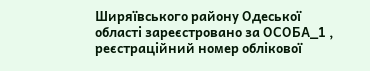Ширяївського району Одеської області зареєстровано за ОСОБА_1 , реєстраційний номер облікової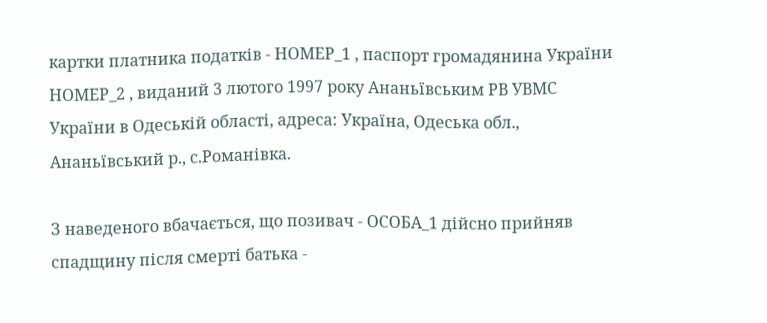картки платника податків - НОМЕР_1 , паспорт громадянина України НОМЕР_2 , виданий 3 лютого 1997 року Ананьївським РВ УВМС України в Одеській області, адреса: Україна, Одеська обл., Ананьївський р., с.Романівка.

З наведеного вбачається, що позивач - ОСОБА_1 дійсно прийняв спадщину після смерті батька -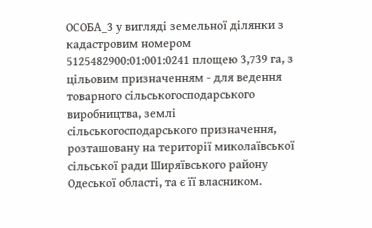ОСОБА_3 у вигляді земельної ділянки з кадастровим номером 5125482900:01:001:0241 площею 3,739 га, з цільовим призначенням - для ведення товарного сільськогосподарського виробництва, землі сільськогосподарського призначення, розташовану на території миколаївської сільської ради Ширяївського району Одеської області, та є її власником.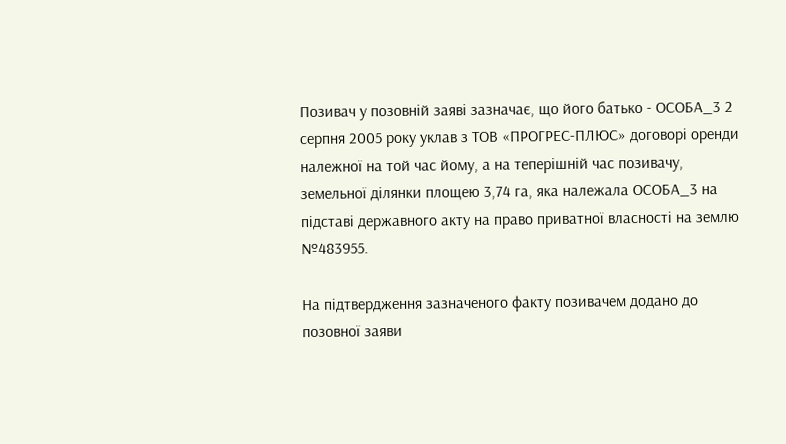Позивач у позовній заяві зазначає, що його батько - ОСОБА_3 2 серпня 2005 року уклав з ТОВ «ПРОГРЕС-ПЛЮС» договорі оренди належної на той час йому, а на теперішній час позивачу, земельної ділянки площею 3,74 га, яка належала ОСОБА_3 на підставі державного акту на право приватної власності на землю №483955.

На підтвердження зазначеного факту позивачем додано до позовної заяви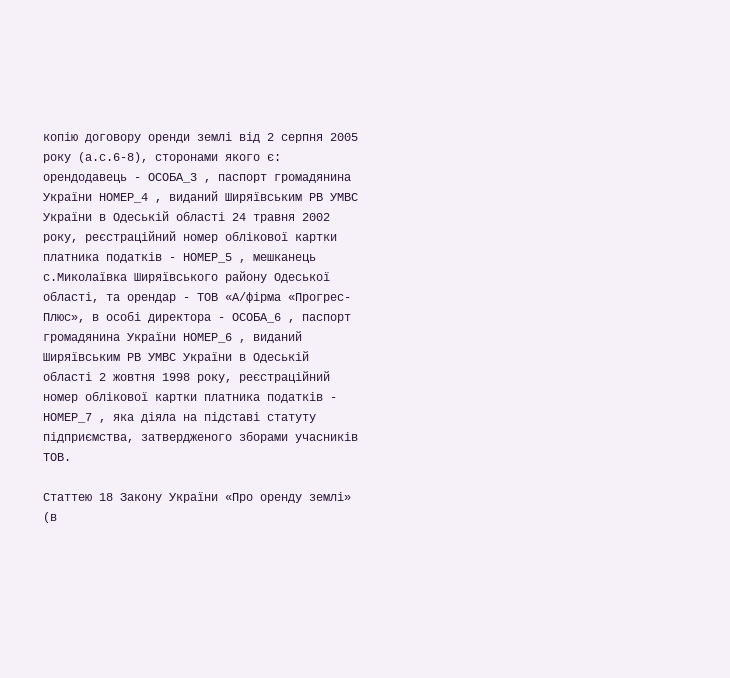копію договору оренди землі від 2 серпня 2005 року (а.с.6-8), сторонами якого є: орендодавець - ОСОБА_3 , паспорт громадянина України НОМЕР_4 , виданий Ширяївським РВ УМВС України в Одеській області 24 травня 2002 року, реєстраційний номер облікової картки платника податків - НОМЕР_5 , мешканець с.Миколаївка Ширяївського району Одеської області, та орендар - ТОВ «А/фірма «Прогрес-Плюс», в особі директора - ОСОБА_6 , паспорт громадянина України НОМЕР_6 , виданий Ширяївським РВ УМВС України в Одеській області 2 жовтня 1998 року, реєстраційний номер облікової картки платника податків - НОМЕР_7 , яка діяла на підставі статуту підприємства, затвердженого зборами учасників ТОВ.

Статтею 18 Закону України «Про оренду землі» (в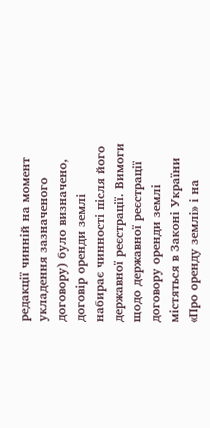редакції чинній на момент укладення зазначеного договору) було визначено, договір оренди землі набирає чинності після його державної реєстрації. Вимоги щодо державної реєстрації договору оренди землі містяться в Законі України «Про оренду землі» і на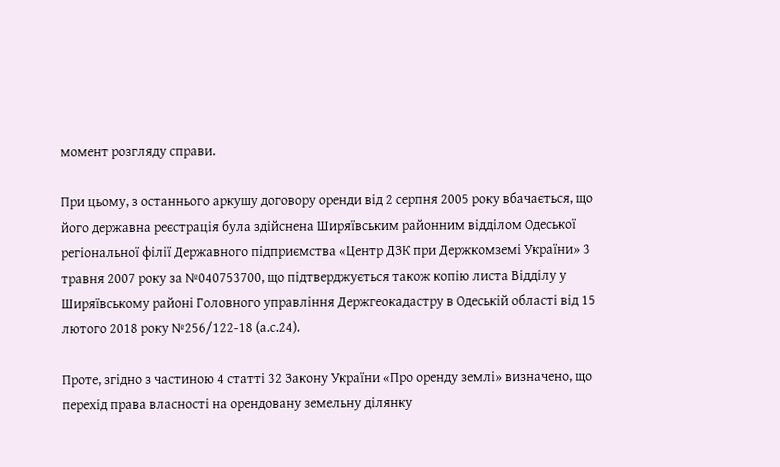момент розгляду справи.

При цьому, з останнього аркушу договору оренди від 2 серпня 2005 року вбачається, що його державна реєстрація була здійснена Ширяївським районним відділом Одеської регіональної філії Державного підприємства «Центр ДЗК при Держкомземі України» 3 травня 2007 року за №040753700, що підтверджується також копію листа Відділу у Ширяївському районі Головного управління Держгеокадастру в Одеській області від 15 лютого 2018 року №256/122-18 (а.с.24).

Проте, згідно з частиною 4 статті 32 Закону України «Про оренду землі» визначено, що перехід права власності на орендовану земельну ділянку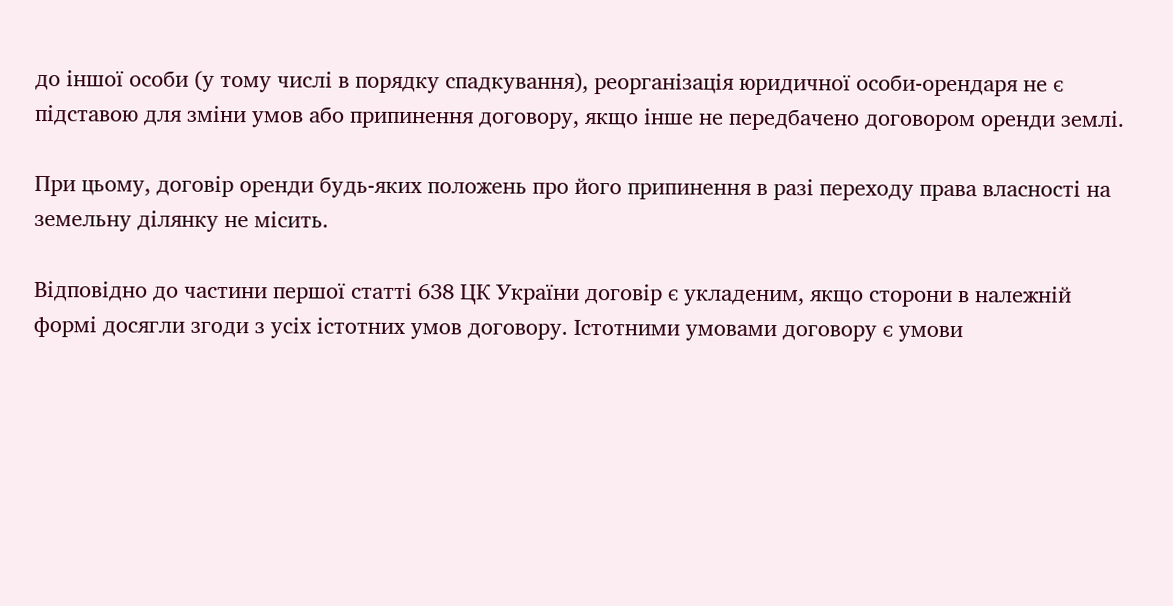до іншої особи (у тому числі в порядку спадкування), реорганізація юридичної особи-орендаря не є підставою для зміни умов або припинення договору, якщо інше не передбачено договором оренди землі.

При цьому, договір оренди будь-яких положень про його припинення в разі переходу права власності на земельну ділянку не місить.

Відповідно до частини першої статті 638 ЦК України договір є укладеним, якщо сторони в належній формі досягли згоди з усіх істотних умов договору. Істотними умовами договору є умови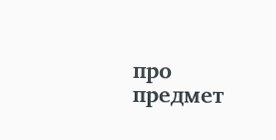про предмет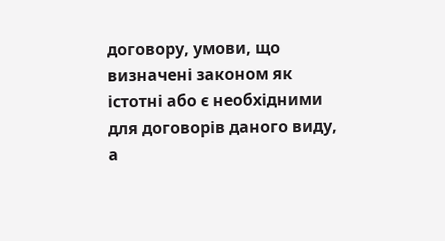договору, умови, що визначені законом як істотні або є необхідними для договорів даного виду, а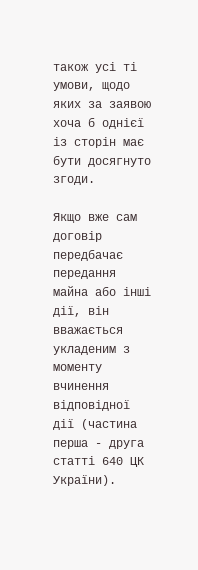також усі ті умови, щодо яких за заявою хоча б однієї із сторін має бути досягнуто згоди.

Якщо вже сам договір передбачає передання майна або інші дії, він вважається укладеним з моменту вчинення відповідної дії (частина перша - друга статті 640 ЦК України).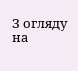З огляду на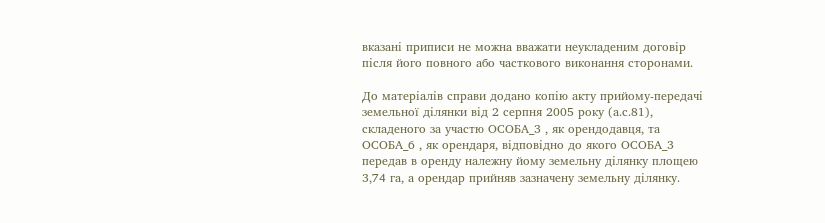вказані приписи не можна вважати неукладеним договір після його повного або часткового виконання сторонами.

До матеріалів справи додано копію акту прийому-передачі земельної ділянки від 2 серпня 2005 року (а.с.81), складеного за участю ОСОБА_3 , як орендодавця, та ОСОБА_6 , як орендаря, відповідно до якого ОСОБА_3 передав в оренду належну йому земельну ділянку площею 3,74 га, а орендар прийняв зазначену земельну ділянку.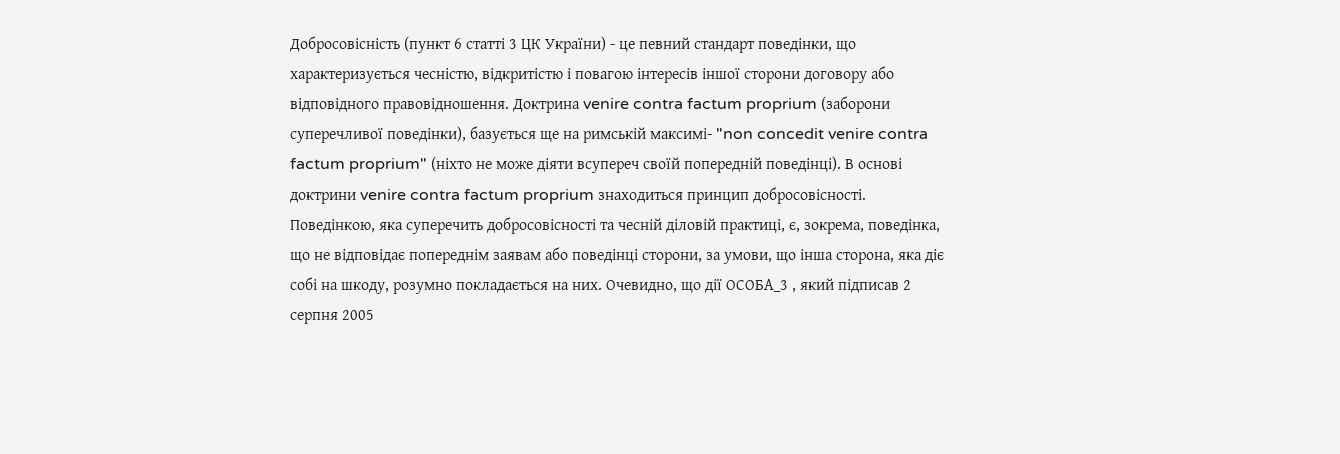Добросовісність (пункт 6 статті 3 ЦК України) - це певний стандарт поведінки, що характеризується чесністю, відкритістю і повагою інтересів іншої сторони договору або відповідного правовідношення. Доктрина venire contra factum proprium (заборони суперечливої поведінки), базується ще на римській максимі- "non concedit venire contra factum proprium" (ніхто не може діяти всупереч своїй попередній поведінці). В основі доктрини venire contra factum proprium знаходиться принцип добросовісності. Поведінкою, яка суперечить добросовісності та чесній діловій практиці, є, зокрема, поведінка, що не відповідає попереднім заявам або поведінці сторони, за умови, що інша сторона, яка діє собі на шкоду, розумно покладається на них. Очевидно, що дії ОСОБА_3 , який підписав 2 серпня 2005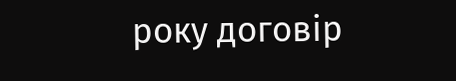року договір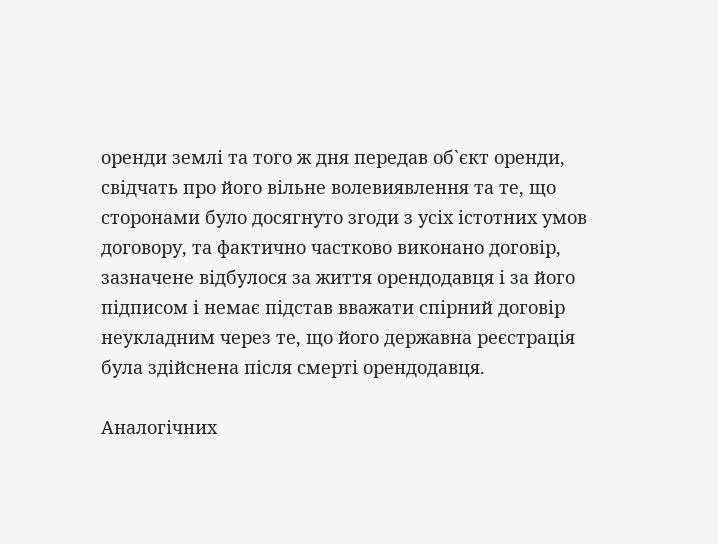оренди землі та того ж дня передав об`єкт оренди, свідчать про його вільне волевиявлення та те, що сторонами було досягнуто згоди з усіх істотних умов договору, та фактично частково виконано договір, зазначене відбулося за життя орендодавця і за його підписом і немає підстав вважати спірний договір неукладним через те, що його державна реєстрація була здійснена після смерті орендодавця.

Аналогічних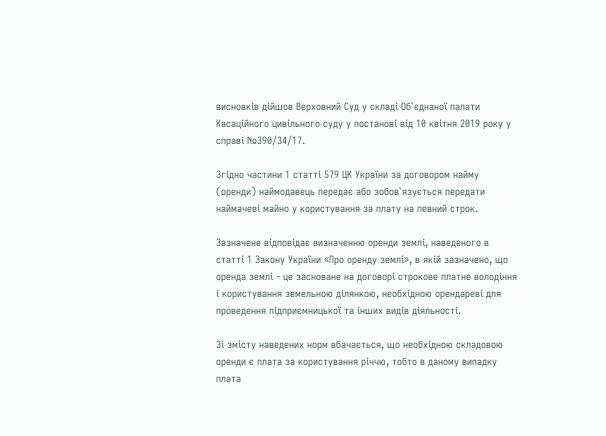висновків дійшов Верховний Суд у складі Об`єднаної палати Касаційного цивільного суду у постанові від 10 квітня 2019 року у справі №390/34/17.

Згідно частини 1 статті 579 ЦК України за договором найму (оренди) наймодавець передає або зобов`язується передати наймачеві майно у користування за плату на певний строк.

Зазначене відповідає визначенню оренди землі, наведеного в статті 1 Закону України «Про оренду землі», в якій зазначено, що оренда землі - це засноване на договорі строкове платне володіння і користування земельною ділянкою, необхідною орендареві для проведення підприємницької та інших видів діяльності.

Зі змісту наведених норм вбачається, що необхідною складовою оренди є плата за користування річчю, тобто в даному випадку плата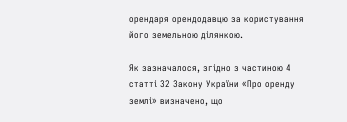орендаря орендодавцю за користування його земельною ділянкою.

Як зазначалося, згідно з частиною 4 статті 32 Закону України «Про оренду землі» визначено, що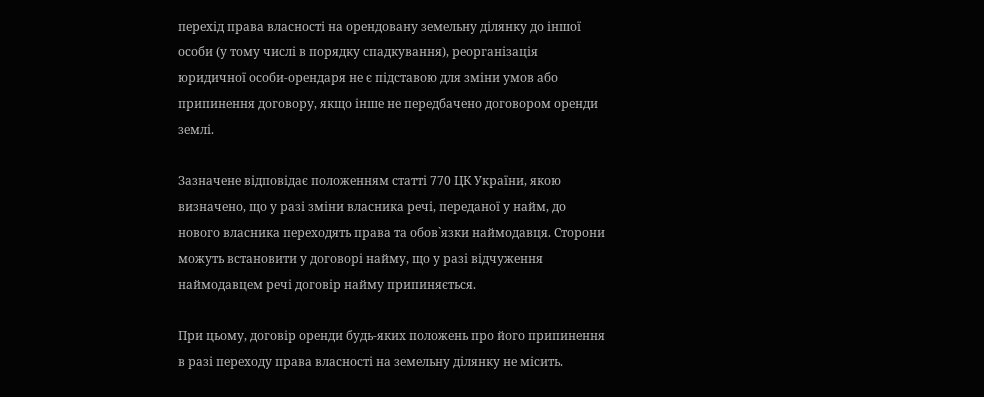перехід права власності на орендовану земельну ділянку до іншої особи (у тому числі в порядку спадкування), реорганізація юридичної особи-орендаря не є підставою для зміни умов або припинення договору, якщо інше не передбачено договором оренди землі.

Зазначене відповідає положенням статті 770 ЦК України, якою визначено, що у разі зміни власника речі, переданої у найм, до нового власника переходять права та обов`язки наймодавця. Сторони можуть встановити у договорі найму, що у разі відчуження наймодавцем речі договір найму припиняється.

При цьому, договір оренди будь-яких положень про його припинення в разі переходу права власності на земельну ділянку не місить.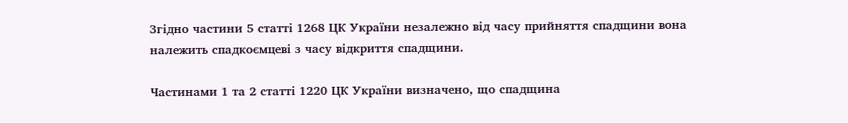Згідно частини 5 статті 1268 ЦК України незалежно від часу прийняття спадщини вона належить спадкоємцеві з часу відкриття спадщини.

Частинами 1 та 2 статті 1220 ЦК України визначено, що спадщина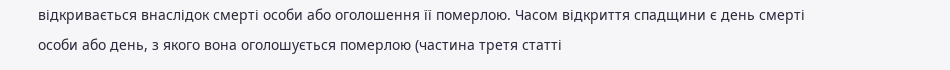відкривається внаслідок смерті особи або оголошення її померлою. Часом відкриття спадщини є день смерті особи або день, з якого вона оголошується померлою (частина третя статті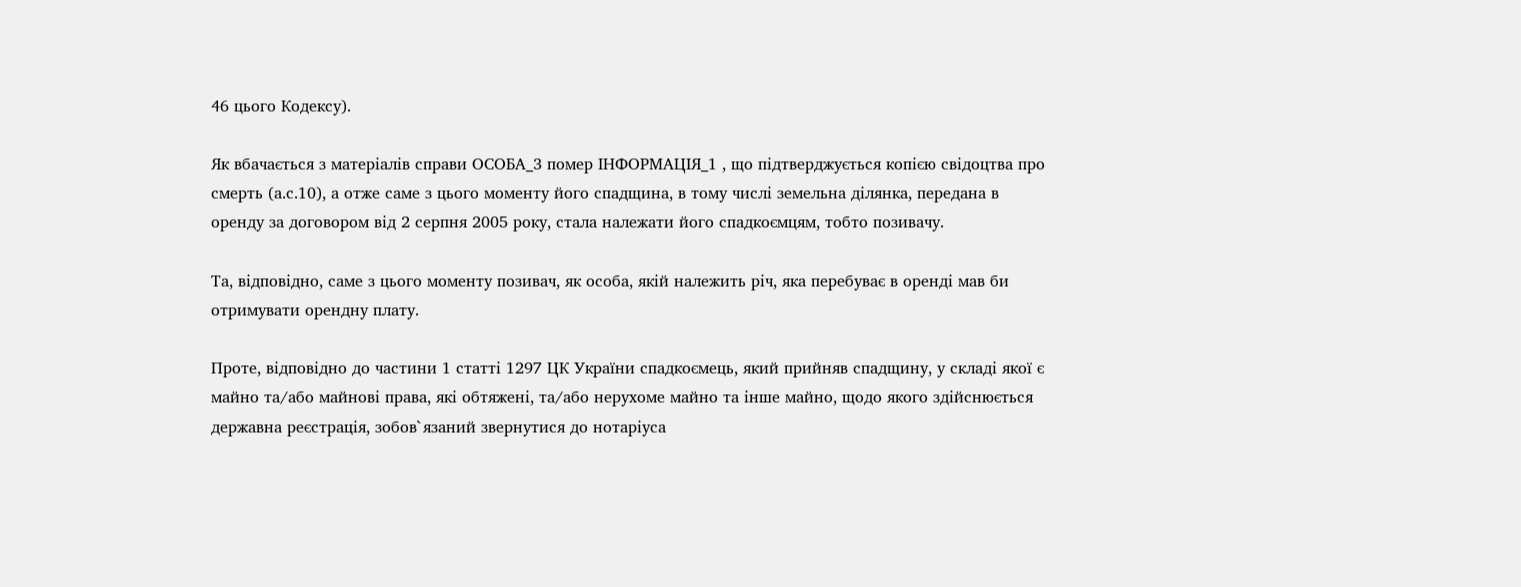46 цього Кодексу).

Як вбачається з матеріалів справи ОСОБА_3 помер ІНФОРМАЦІЯ_1 , що підтверджується копією свідоцтва про смерть (а.с.10), а отже саме з цього моменту його спадщина, в тому числі земельна ділянка, передана в оренду за договором від 2 серпня 2005 року, стала належати його спадкоємцям, тобто позивачу.

Та, відповідно, саме з цього моменту позивач, як особа, якій належить річ, яка перебуває в оренді мав би отримувати орендну плату.

Проте, відповідно до частини 1 статті 1297 ЦК України спадкоємець, який прийняв спадщину, у складі якої є майно та/або майнові права, які обтяжені, та/або нерухоме майно та інше майно, щодо якого здійснюється державна реєстрація, зобов`язаний звернутися до нотаріуса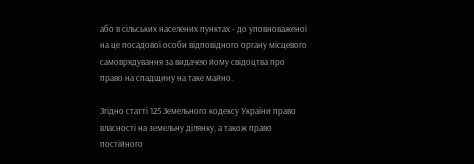або в сільських населених пунктах - до уповноваженої на це посадової особи відповідного органу місцевого самоврядування за видачею йому свідоцтва про право на спадщину на таке майно.

Згідно статті 125 Земельного кодексу України право власності на земельну ділянку, а також право постійного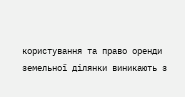користування та право оренди земельної ділянки виникають з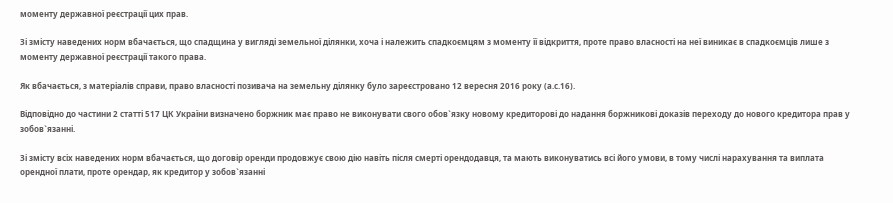моменту державної реєстрації цих прав.

Зі змісту наведених норм вбачається, що спадщина у вигляді земельної ділянки, хоча і належить спадкоємцям з моменту її відкриття, проте право власності на неї виникає в спадкоємців лише з моменту державної реєстрації такого права.

Як вбачається, з матеріалів справи, право власності позивача на земельну ділянку було зареєстровано 12 вересня 2016 року (а.с.16).

Відповідно до частини 2 статті 517 ЦК України визначено боржник має право не виконувати свого обов`язку новому кредиторові до надання боржникові доказів переходу до нового кредитора прав у зобов`язанні.

Зі змісту всіх наведених норм вбачається, що договір оренди продовжує свою дію навіть після смерті орендодавця, та мають виконуватись всі його умови, в тому числі нарахування та виплата орендної плати, проте орендар, як кредитор у зобов`язанні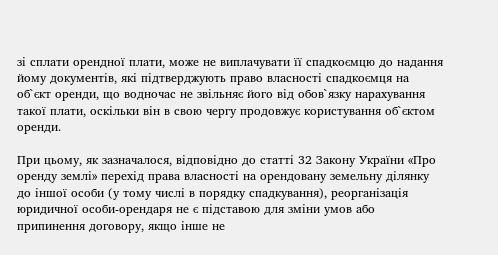зі сплати орендної плати, може не виплачувати її спадкоємцю до надання йому документів, які підтверджують право власності спадкоємця на об`єкт оренди, що водночас не звільняє його від обов`язку нарахування такої плати, оскільки він в свою чергу продовжує користування об`єктом оренди.

При цьому, як зазначалося, відповідно до статті 32 Закону України «Про оренду землі» перехід права власності на орендовану земельну ділянку до іншої особи (у тому числі в порядку спадкування), реорганізація юридичної особи-орендаря не є підставою для зміни умов або припинення договору, якщо інше не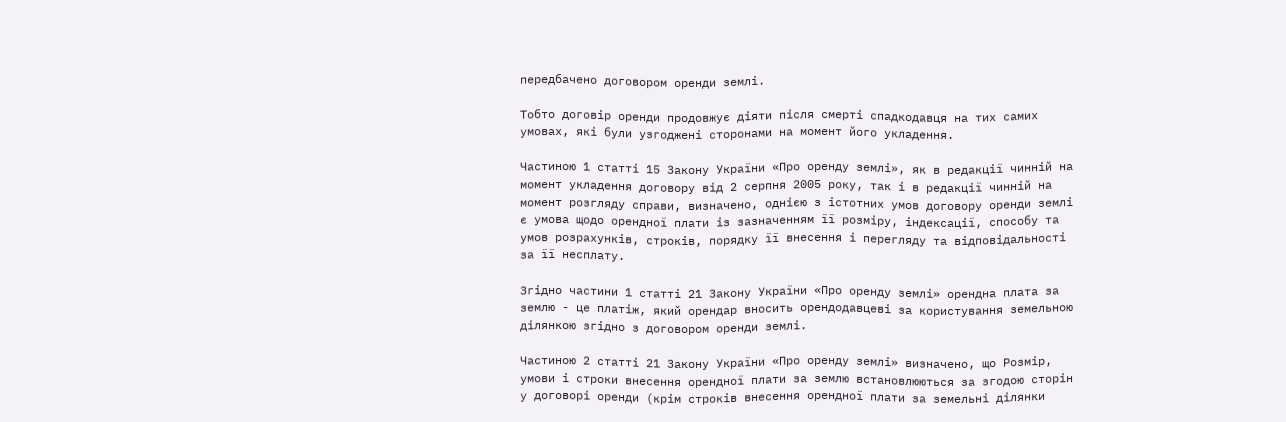передбачено договором оренди землі.

Тобто договір оренди продовжує діяти після смерті спадкодавця на тих самих умовах, які були узгоджені сторонами на момент його укладення.

Частиною 1 статті 15 Закону України «Про оренду землі», як в редакції чинній на момент укладення договору від 2 серпня 2005 року, так і в редакції чинній на момент розгляду справи, визначено, однією з істотних умов договору оренди землі є умова щодо орендної плати із зазначенням її розміру, індексації, способу та умов розрахунків, строків, порядку її внесення і перегляду та відповідальності за її несплату.

Згідно частини 1 статті 21 Закону України «Про оренду землі» орендна плата за землю - це платіж, який орендар вносить орендодавцеві за користування земельною ділянкою згідно з договором оренди землі.

Частиною 2 статті 21 Закону України «Про оренду землі» визначено, що Розмір, умови і строки внесення орендної плати за землю встановлюються за згодою сторін у договорі оренди (крім строків внесення орендної плати за земельні ділянки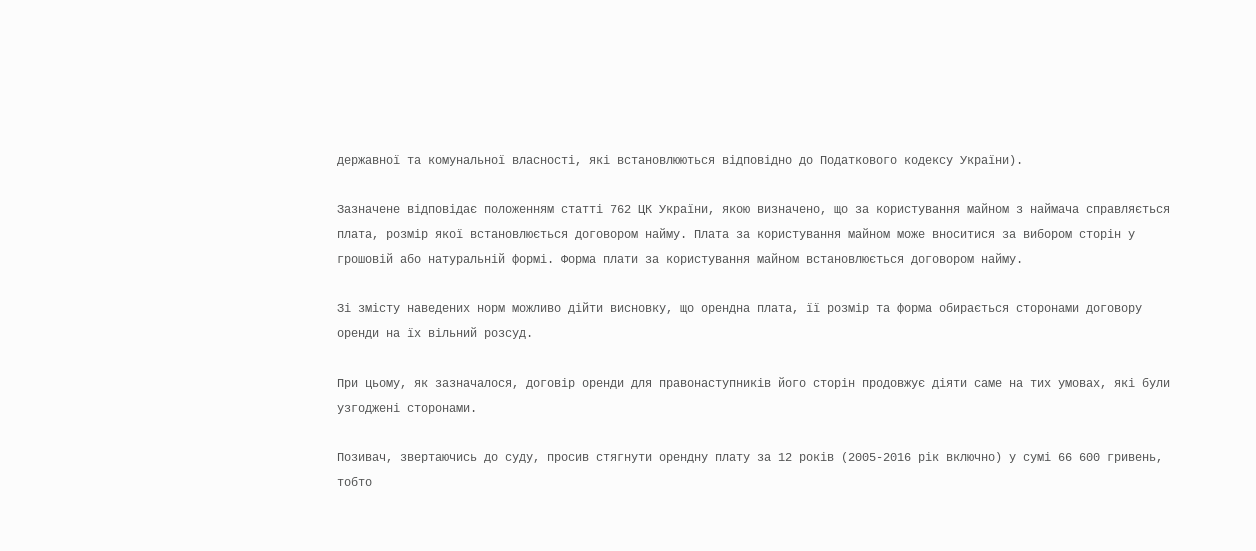державної та комунальної власності, які встановлюються відповідно до Податкового кодексу України).

Зазначене відповідає положенням статті 762 ЦК України, якою визначено, що за користування майном з наймача справляється плата, розмір якої встановлюється договором найму. Плата за користування майном може вноситися за вибором сторін у грошовій або натуральній формі. Форма плати за користування майном встановлюється договором найму.

Зі змісту наведених норм можливо дійти висновку, що орендна плата, її розмір та форма обирається сторонами договору оренди на їх вільний розсуд.

При цьому, як зазначалося, договір оренди для правонаступників його сторін продовжує діяти саме на тих умовах, які були узгоджені сторонами.

Позивач, звертаючись до суду, просив стягнути орендну плату за 12 років (2005-2016 рік включно) у сумі 66 600 гривень, тобто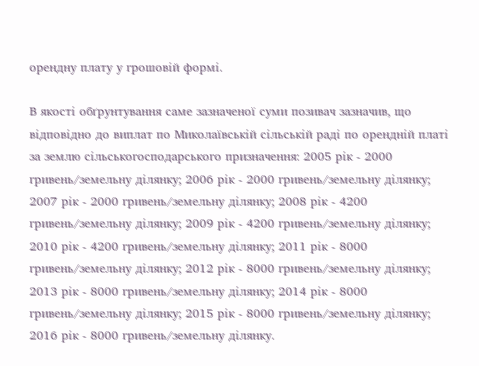орендну плату у грошовій формі.

В якості обґрунтування саме зазначеної суми позивач зазначив, що відповідно до виплат по Миколаївській сільській раді по орендній платі за землю сільськогосподарського призначення: 2005 рік - 2000 гривень/земельну ділянку; 2006 рік - 2000 гривень/земельну ділянку; 2007 рік - 2000 гривень/земельну ділянку; 2008 рік - 4200 гривень/земельну ділянку; 2009 рік - 4200 гривень/земельну ділянку; 2010 рік - 4200 гривень/земельну ділянку; 2011 рік - 8000 гривень/земельну ділянку; 2012 рік - 8000 гривень/земельну ділянку; 2013 рік - 8000 гривень/земельну ділянку; 2014 рік - 8000 гривень/земельну ділянку; 2015 рік - 8000 гривень/земельну ділянку; 2016 рік - 8000 гривень/земельну ділянку.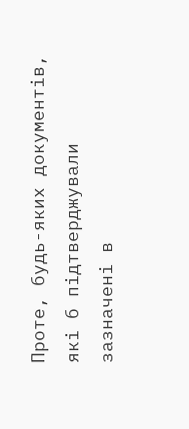Проте, будь-яких документів, які б підтверджували зазначені в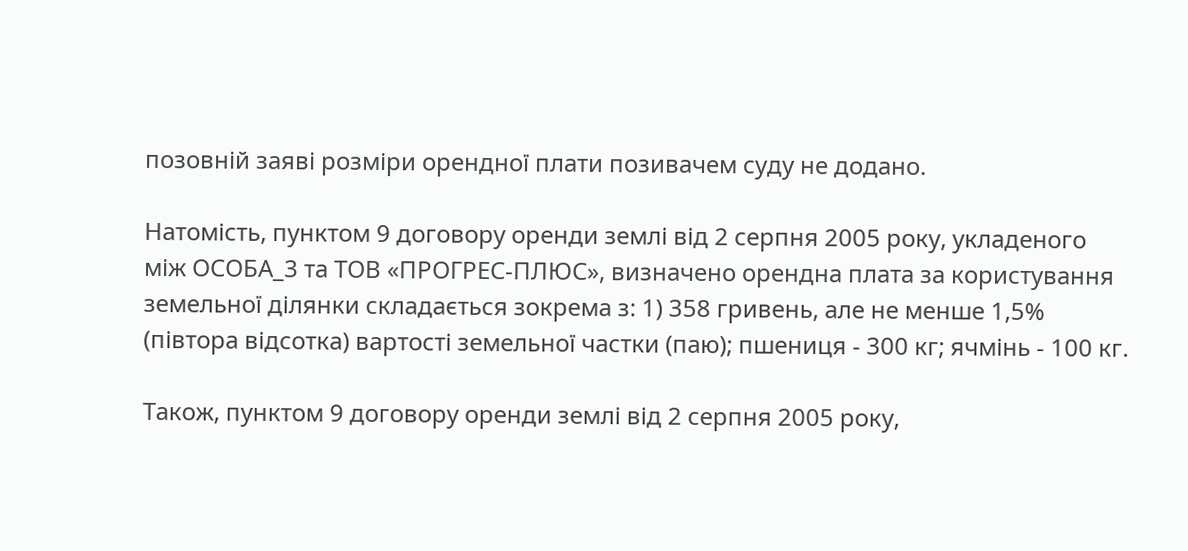позовній заяві розміри орендної плати позивачем суду не додано.

Натомість, пунктом 9 договору оренди землі від 2 серпня 2005 року, укладеного між ОСОБА_3 та ТОВ «ПРОГРЕС-ПЛЮС», визначено орендна плата за користування земельної ділянки складається зокрема з: 1) 358 гривень, але не менше 1,5% (півтора відсотка) вартості земельної частки (паю); пшениця - 300 кг; ячмінь - 100 кг.

Також, пунктом 9 договору оренди землі від 2 серпня 2005 року,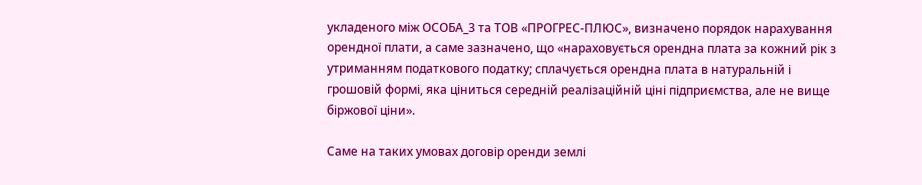укладеного між ОСОБА_3 та ТОВ «ПРОГРЕС-ПЛЮС», визначено порядок нарахування орендної плати, а саме зазначено, що «нараховується орендна плата за кожний рік з утриманням податкового податку; сплачується орендна плата в натуральній і грошовій формі, яка ціниться середній реалізаційній ціні підприємства, але не вище біржової ціни».

Саме на таких умовах договір оренди землі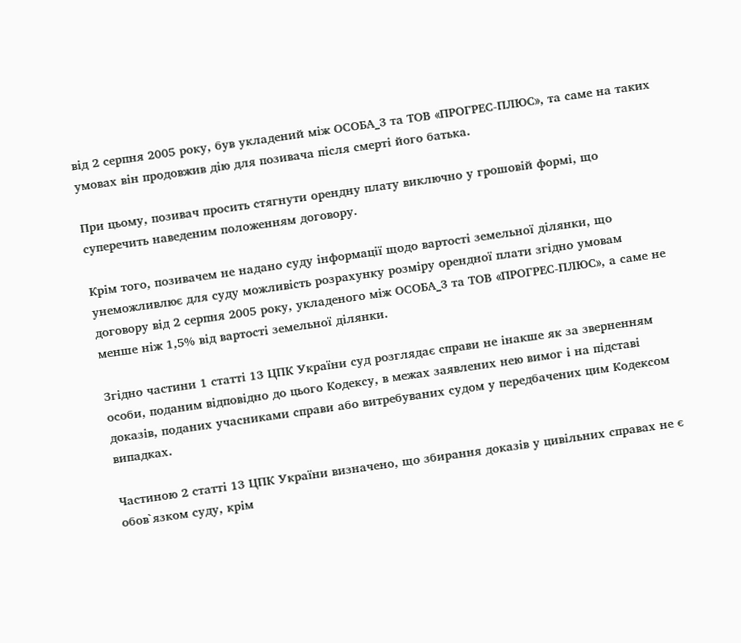від 2 серпня 2005 року, був укладений між ОСОБА_3 та ТОВ «ПРОГРЕС-ПЛЮС», та саме на таких умовах він продовжив дію для позивача після смерті його батька.

При цьому, позивач просить стягнути орендну плату виключно у грошовій формі, що суперечить наведеним положенням договору.

Крім того, позивачем не надано суду інформації щодо вартості земельної ділянки, що унеможливлює для суду можливість розрахунку розміру орендної плати згідно умовам договору від 2 серпня 2005 року, укладеного між ОСОБА_3 та ТОВ «ПРОГРЕС-ПЛЮС», а саме не менше ніж 1,5% від вартості земельної ділянки.

Згідно частини 1 статті 13 ЦПК України суд розглядає справи не інакше як за зверненням особи, поданим відповідно до цього Кодексу, в межах заявлених нею вимог і на підставі доказів, поданих учасниками справи або витребуваних судом у передбачених цим Кодексом випадках.

Частиною 2 статті 13 ЦПК України визначено, що збирання доказів у цивільних справах не є обов`язком суду, крім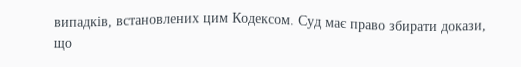випадків, встановлених цим Кодексом. Суд має право збирати докази, що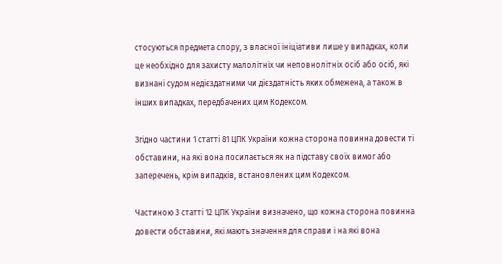стосуються предмета спору, з власної ініціативи лише у випадках, коли це необхідно для захисту малолітніх чи неповнолітніх осіб або осіб, які визнані судом недієздатними чи дієздатність яких обмежена, а також в інших випадках, передбачених цим Кодексом.

Згідно частини 1 статті 81 ЦПК України кожна сторона повинна довести ті обставини, на які вона посилається як на підставу своїх вимог або заперечень, крім випадків, встановлених цим Кодексом.

Частиною 3 статті 12 ЦПК України визначено, що кожна сторона повинна довести обставини, які мають значення для справи і на які вона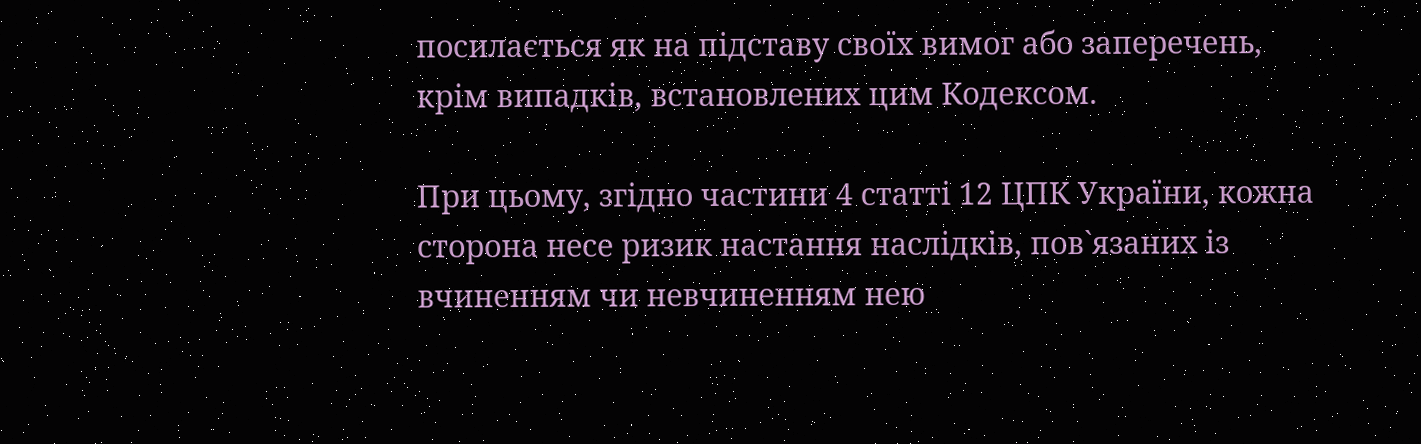посилається як на підставу своїх вимог або заперечень, крім випадків, встановлених цим Кодексом.

При цьому, згідно частини 4 статті 12 ЦПК України, кожна сторона несе ризик настання наслідків, пов`язаних із вчиненням чи невчиненням нею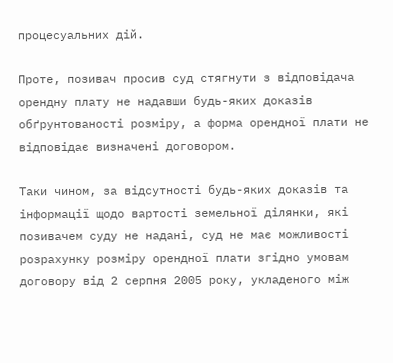процесуальних дій.

Проте, позивач просив суд стягнути з відповідача орендну плату не надавши будь-яких доказів обґрунтованості розміру, а форма орендної плати не відповідає визначені договором.

Таки чином, за відсутності будь-яких доказів та інформації щодо вартості земельної ділянки, які позивачем суду не надані, суд не має можливості розрахунку розміру орендної плати згідно умовам договору від 2 серпня 2005 року, укладеного між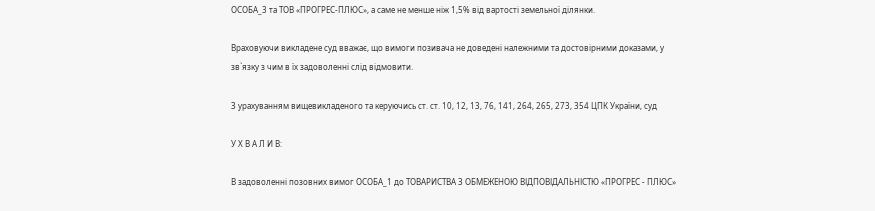ОСОБА_3 та ТОВ «ПРОГРЕС-ПЛЮС», а саме не менше ніж 1,5% від вартості земельної ділянки.

Враховуючи викладене суд вважає, що вимоги позивача не доведені належними та достовірними доказами, у зв`язку з чим в їх задоволенні слід відмовити.

З урахуванням вищевикладеного та керуючись ст. ст. 10, 12, 13, 76, 141, 264, 265, 273, 354 ЦПК України, суд

У Х В А Л И В:

В задоволенні позовних вимог ОСОБА_1 до ТОВАРИСТВА З ОБМЕЖЕНОЮ ВІДПОВІДАЛЬНІСТЮ «ПРОГРЕС - ПЛЮС»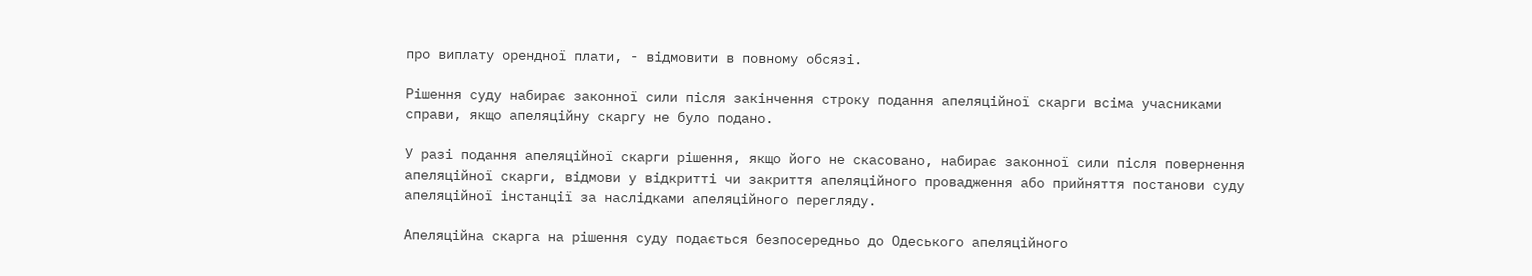про виплату орендної плати, - відмовити в повному обсязі.

Рішення суду набирає законної сили після закінчення строку подання апеляційної скарги всіма учасниками справи, якщо апеляційну скаргу не було подано.

У разі подання апеляційної скарги рішення, якщо його не скасовано, набирає законної сили після повернення апеляційної скарги, відмови у відкритті чи закриття апеляційного провадження або прийняття постанови суду апеляційної інстанції за наслідками апеляційного перегляду.

Апеляційна скарга на рішення суду подається безпосередньо до Одеського апеляційного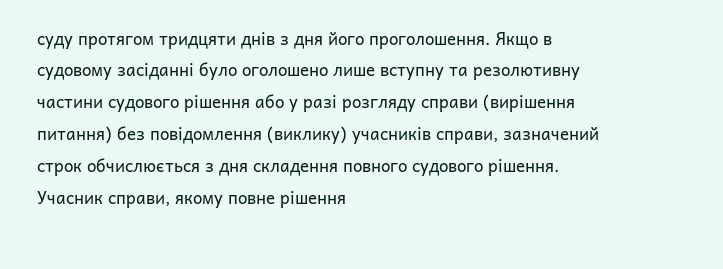суду протягом тридцяти днів з дня його проголошення. Якщо в судовому засіданні було оголошено лише вступну та резолютивну частини судового рішення або у разі розгляду справи (вирішення питання) без повідомлення (виклику) учасників справи, зазначений строк обчислюється з дня складення повного судового рішення. Учасник справи, якому повне рішення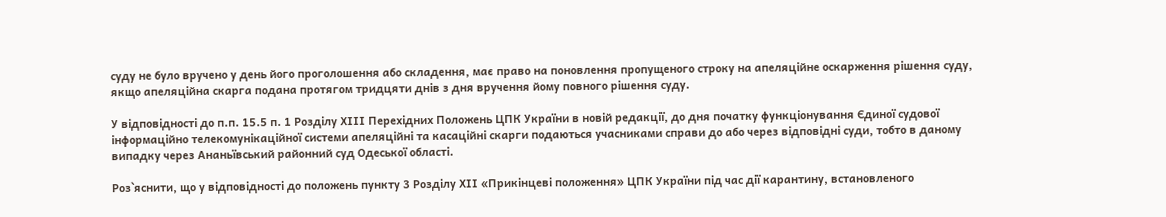суду не було вручено у день його проголошення або складення, має право на поновлення пропущеного строку на апеляційне оскарження рішення суду, якщо апеляційна скарга подана протягом тридцяти днів з дня вручення йому повного рішення суду.

У відповідності до п.п. 15.5 п. 1 Розділу ХІІІ Перехідних Положень ЦПК України в новій редакції, до дня початку функціонування Єдиної судової інформаційно телекомунікаційної системи апеляційні та касаційні скарги подаються учасниками справи до або через відповідні суди, тобто в даному випадку через Ананьївський районний суд Одеської області.

Роз`яснити, що у відповідності до положень пункту 3 Розділу ХІІ «Прикінцеві положення» ЦПК України під час дії карантину, встановленого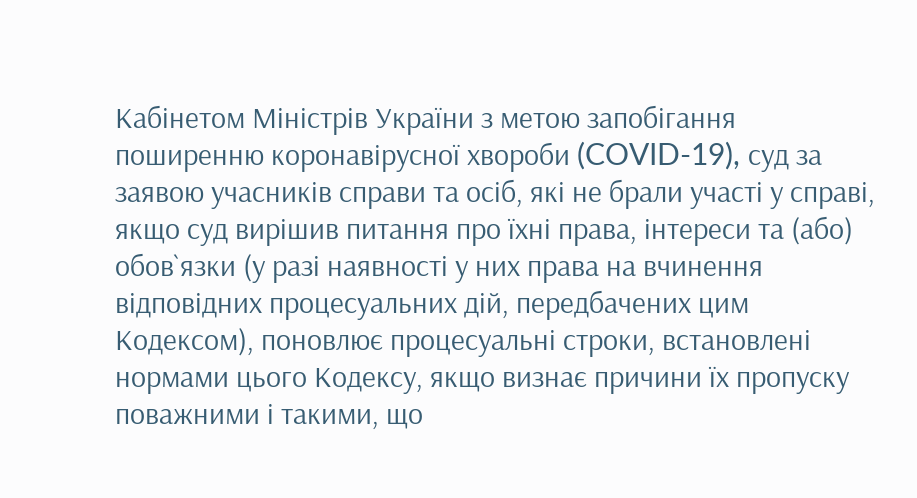Кабінетом Міністрів України з метою запобігання поширенню коронавірусної хвороби (COVID-19), суд за заявою учасників справи та осіб, які не брали участі у справі, якщо суд вирішив питання про їхні права, інтереси та (або) обов`язки (у разі наявності у них права на вчинення відповідних процесуальних дій, передбачених цим Кодексом), поновлює процесуальні строки, встановлені нормами цього Кодексу, якщо визнає причини їх пропуску поважними і такими, що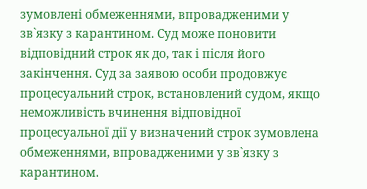зумовлені обмеженнями, впровадженими у зв`язку з карантином. Суд може поновити відповідний строк як до, так і після його закінчення. Суд за заявою особи продовжує процесуальний строк, встановлений судом, якщо неможливість вчинення відповідної процесуальної дії у визначений строк зумовлена обмеженнями, впровадженими у зв`язку з карантином.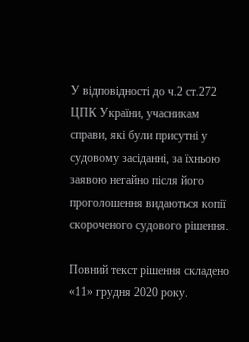У відповідності до ч.2 ст.272 ЦПК України, учасникам справи, які були присутні у судовому засіданні, за їхньою заявою негайно після його проголошення видаються копії скороченого судового рішення.

Повний текст рішення складено «11» грудня 2020 року.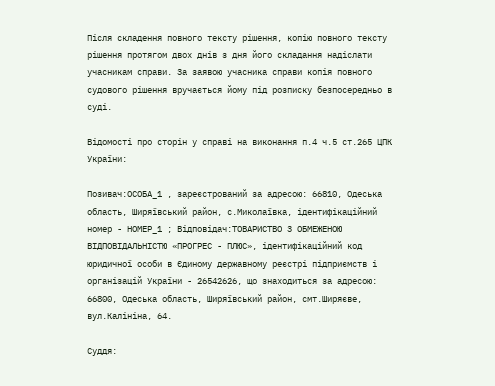Після складення повного тексту рішення, копію повного тексту рішення протягом двох днів з дня його складання надіслати учасникам справи. За заявою учасника справи копія повного судового рішення вручається йому під розписку безпосередньо в суді.

Відомості про сторін у справі на виконання п.4 ч.5 ст.265 ЦПК України:

Позивач:ОСОБА_1 , зареєстрований за адресою: 66810, Одеська область, Ширяївський район, с.Миколаївка, ідентифікаційний номер - НОМЕР_1 ; Відповідач:ТОВАРИСТВО З ОБМЕЖЕНОЮ ВІДПОВІДАЛЬНІСТЮ «ПРОГРЕС - ПЛЮС», ідентифікаційний код юридичної особи в Єдиному державному реєстрі підприємств і організацій України - 26542626, що знаходиться за адресою: 66800, Одеська область, Ширяївський район, смт.Ширяєве, вул.Калініна, 64.

Суддя: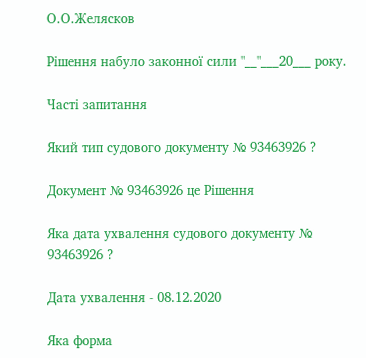О.О.Желясков

Рішення набуло законної сили "__"___20___ року.

Часті запитання

Який тип судового документу № 93463926 ?

Документ № 93463926 це Рішення

Яка дата ухвалення судового документу № 93463926 ?

Дата ухвалення - 08.12.2020

Яка форма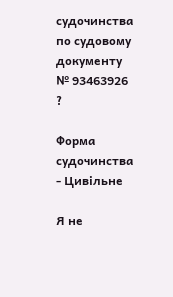судочинства по судовому документу № 93463926 ?

Форма судочинства - Цивільне

Я не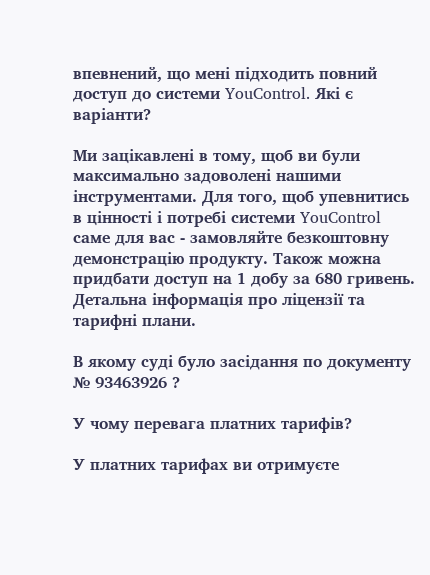впевнений, що мені підходить повний доступ до системи YouControl. Які є варіанти?

Ми зацікавлені в тому, щоб ви були максимально задоволені нашими інструментами. Для того, щоб упевнитись в цінності і потребі системи YouControl саме для вас - замовляйте безкоштовну демонстрацію продукту. Також можна придбати доступ на 1 добу за 680 гривень.
Детальна інформація про ліцензії та тарифні плани.

В якому cуді було засідання по документу № 93463926 ?

У чому перевага платних тарифів?

У платних тарифах ви отримуєте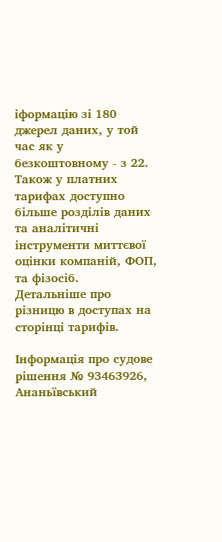іформацію зі 180 джерел даних, у той час як у безкоштовному - з 22. Також у платних тарифах доступно більше розділів даних та аналітичні інструменти миттєвої оцінки компаній, ФОП, та фізосіб.
Детальніше про різницю в доступах на сторінці тарифів.

Інформація про судове рішення № 93463926, Ананьївський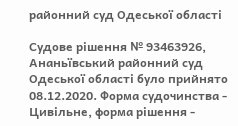районний суд Одеської області

Судове рішення № 93463926, Ананьївський районний суд Одеської області було прийнято 08.12.2020. Форма судочинства - Цивільне, форма рішення -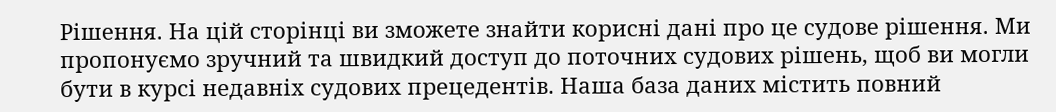Рішення. На цій сторінці ви зможете знайти корисні дані про це судове рішення. Ми пропонуємо зручний та швидкий доступ до поточних судових рішень, щоб ви могли бути в курсі недавніх судових прецедентів. Наша база даних містить повний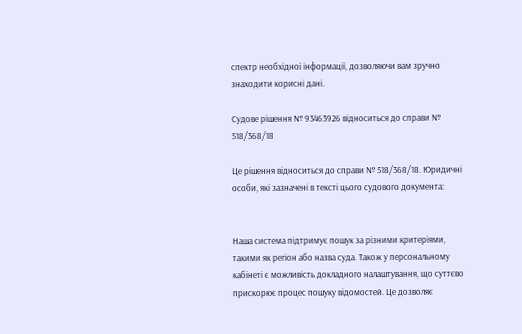спектр необхідної інформації, дозволяючи вам зручно знаходити корисні дані.

Судове рішення № 93463926 відноситься до справи № 518/368/18

Це рішення відноситься до справи № 518/368/18. Юридичні особи, які зазначені в тексті цього судового документа:


Наша система підтримує пошук за різними критеріями, такими як регіон або назва суда. Також у персональному кабінеті є можливість докладного налаштування, що суттєво прискорює процес пошуку відомостей. Це дозволяє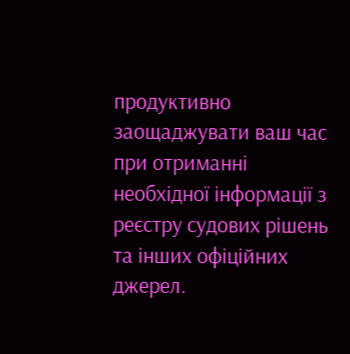продуктивно заощаджувати ваш час при отриманні необхідної інформації з реєстру судових рішень та інших офіційних джерел.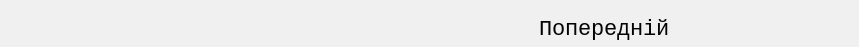Попередній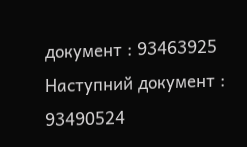документ : 93463925
Наступний документ : 93490524